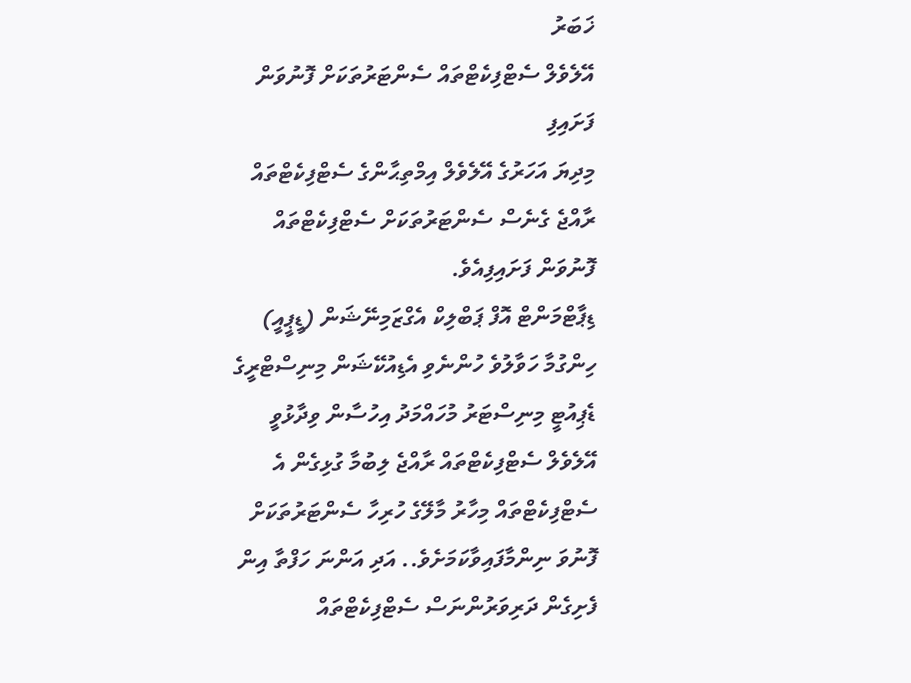ޚަބަރު
އޭލެވެލް ސެޓްފިކެޓްތައް ސެންޓަރުތަކަށް ފޮނުވަން ފަށައިފި
މިދިޔަ އަހަރުގެ އޭލެވެލް އިމްތިޙާންގެ ސެޓްފިކެޓްތައް ރާއްޖެ ގެނެސް ސެންޓަރުތަކަށް ސެޓްފިކެޓްތައް ފޮނުވަން ފަށައިފިއެވެ.
ޑިޕާޓްމަންޓް އޮފް ޕަބްލިކް އެގްޒަމިނޭޝަން (ޑީޕީއީ) ހިންގުމާ ހަވާލުވެ ހުންނެވި އެޑިއުކޭޝަން މިނިސްޓްރީގެ ޑެޕިއުޓީ މިނިސްޓަރު މުހައްމަދު އިހުސާން ވިދާޅުވީ އޭލެވެލް ސެޓްފިކެޓްތައް ރާއްޖެ ލިބުމާ ގުޅިގެން އެ ސެޓްފިކެޓްތައް މިހާރު މާލޭގެ ހުރިހާ ސެންޓަރުތަކަށް ފޮނުވަ ނިންމާފައިވާކަމަށެވެ.. އަދި އަންނަ ހަފްތާ އިން ފެށިގެން ދަރިވަރުންނަސް ސެޓްފިކެޓްތައް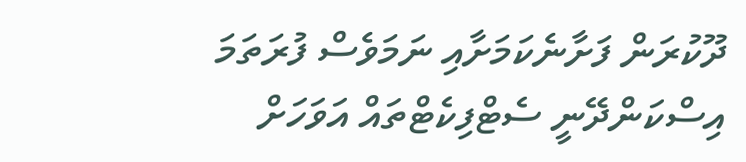ދޫކުރަން ފަށާނެކަމަށާއި ނަމަވެސް ފުރަތަމަ އިސްކަންދޭނީ ސެޓްފިކެޓްތައް އަވަހަށް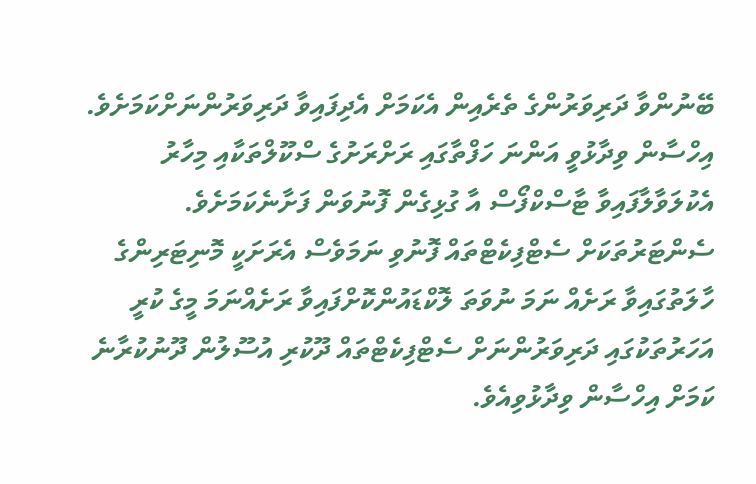ބޭނުންވާ ދަރިވަރުންގެ ތެރެއިން އެކަމަށް އެދިފައިވާ ދަރިވަރުންނަށްކަމަށެވެ.
އިހްސާން ވިދާޅުވީ އަންނަ ހަފްތާގައި ރަށްރަށުގެ ސްކޫލްތަކާއި މިހާރު އެކުލަވާލާފައިވާ ޓާސްކްފޯސް އާ ގުޅިގެން ފޮނުވަން ފަށާނެކަމަށެވެ.
ސެންޓަރުތަކަށް ސެޓްފިކެޓްތައް ފޮނުވި ނަމަވެސް އެރަށަކީ މޮނިޓަރިންގެ ހާލަތުގައިވާ ރަށެއް ނަމަ ނުވަތަ ލޮކްޑައުންކޮށްފައިވާ ރަށެއްނަމަ މީގެ ކުރީ އަހަރުތަކުގައި ދަރިވަރުންނަށް ސެޓްފިކެޓްތައް ދޫކުރި އުސޫލުން ދޫނުކުރާނެ ކަމަށް އިހްސާން ވިދާޅުވިއެވެ.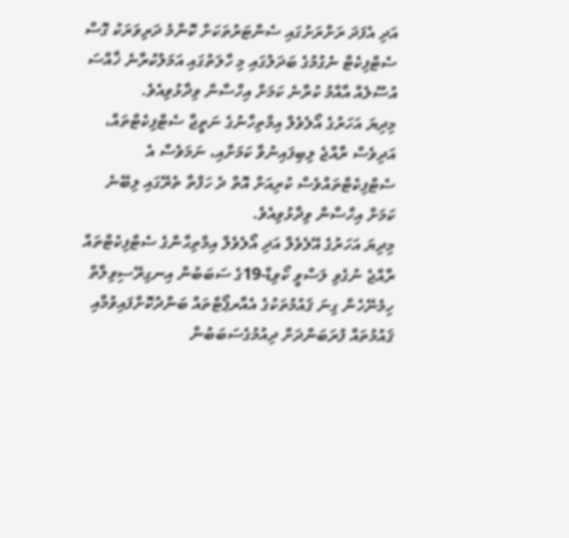އަދި އެފަދަ ރަށްރަށުގައި ސެންޓަރުތަކަށް ކޮންމެ ދަރިވަރަކު ގޮސް ސެޓްފިކެޓް ނެގުމުގެ ބަދަލުގައި މި ހާލަތުގައި އަމަލުކުރާނެ ޚާއްސަ އުސޫލެއް އާއްމު ކުރާނެ ކަމަށް އިހްސާން ވިދާޅުވިއެވެ.
މިދިޔަ އަހަރުގެ އޯލެވެލް އިމްތިހާނުގެ ނަތީޖާ ސެޓްފިކެޓްތައް، އަދިވެސް ރާއްޖެ ލިބިފައިނުވާ ކަމަށާއި، ނަމަވެސް އެ ސެޓްފިކެޓްތައްވެސް ކުރިއަށް އޮތް ދެ ހަފްތާ ތެރޭގައި ލިބޭނެ ކަމަށް އިހްސާން ވިދާޅުވިއެވެ.
މިދިޔަ އަހަރުގެ އޭލެވެލް އަދި އޯލެވެލް އިމްތިޙާންގެ ސެޓްފިކެޓްތައް ރާއްޖެ ނުގެވި ލަސްވީ ކޯވިޑް-19ގެ ސަބަބުން އިނގިރޭސިވިލާތް ހިމެނޭހެން ގިނަ ޤައުމުތަކުގެ އެއާރޕޯޓްތައް ބަންދުކޮށްފައިވުމާއި ޤައުމުތައް ފުރަބަންދަށް ދިއުމުގެސަބަބުން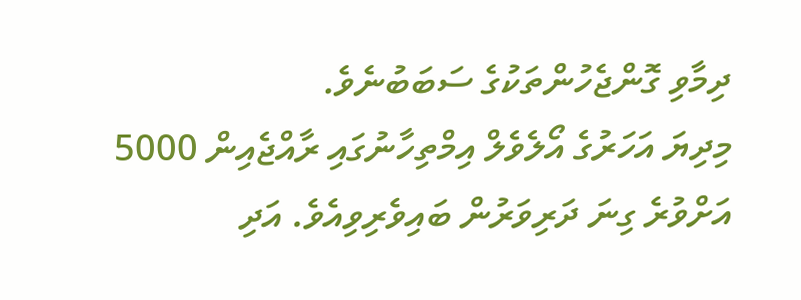ދިމާވި ގޮންޖެހުންތަކުގެ ސަބަބުނެވެ.
މިދިޔަ އަހަރުގެ އޯލެވެލް އިމްތިހާނުގައި ރާއްޖެއިން 5000 އަށްވުރެ ގިނަ ދަރިވަރުން ބައިވެރިވިއެވެ. އަދި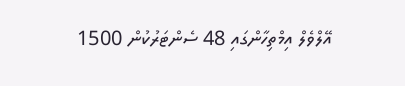އޭލްވެލް އިމްތިހާންގައި 48 ސެންޓަރުކުން 1500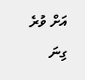އަށް ވުރެ ގިނަ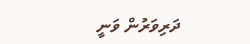ދަރިވަރުން ވަނީ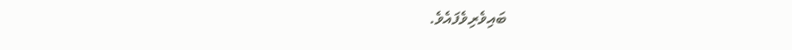ބައިވެރިވެފައެވެ.